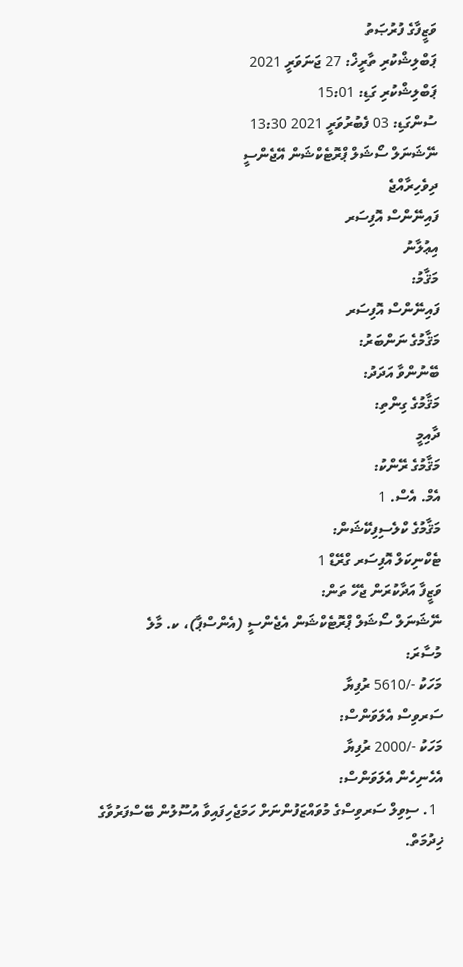ވަޒީފާގެ ފުރުޞަތު
ޕަބްލިޝްކުރި ތާރީޚް: 27 ޖަނަވަރީ 2021
ޕަބްލިޝްކުރި ގަޑި: 15:01
ސުންގަޑި: 03 ފެބުރުވަރީ 2021 13:30
ނޭޝަނަލް ސޯޝަލް ޕްރޮޓެކްޝަން އޭޖެންސީ
ދިވެހިރާއްޖެ
ފައިނޭންސް އޮފިސަރ
އިޢުލާނު
މަޤާމު:
ފައިނޭންސް އޮފިސަރ
މަޤާމުގެ ނަންބަރު:
ބޭނުންވާ އަދަދު:
މަޤާމުގެ ގިންތި:
ދާއިމީ
މަޤާމުގެ ރޭންކު:
އެމް. އެސް. 1
މަޤާމުގެ ކްލެސިފިކޭޝަން:
ޓެކްނިކަލް އޮފިސަރ ގްރޭޑް 1
ވަޒީފާ އަދާކުރަން ޖެހޭ ތަން:
ނޭޝަނަލް ސޯޝަލް ޕްރޮޓެކްޝަން އެޖެންސީ (އެންސްޕާ)، ކ. މާލެ
މުސާރަ:
މަހަކު -/5610 ރުފިޔާ
ސަރވިސް އެލަވަންސް:
މަހަކު -/2000 ރުފިޔާ
އެހެނިހެން އެލަވަންސް:
  1. ސިވިލް ސަރވިސްގެ މުވައްޒަފުންނަށް ހަމަޖެހިފައިވާ އުސޫލުން ބޭސްފަރުވާގެ ޚިދުމަތް.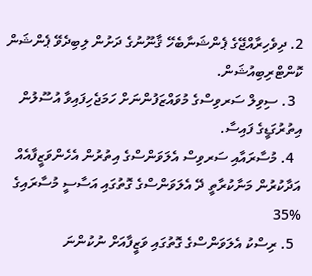2. ދިވެހިރާއްޖޭގެ ޕެންޝަނާބެހޭ ޤާނޫނުގެ ދަށުން ލިބިދެވޭ ޕެންޝަން ކޮންޓްރިބިއުޝަން.
  3. ސިވިލް ސަރވިސްގެ މުވައްޒަފުންނަށް ހަމަޖެހިފައިވާ އުސޫލުން އިތުރުގަޑީގެ ފައިސާ.
  4. މުސާރައާއި ސަރވިސް އެލަވަންސްގެ އިތުރުން އެހެންވަޒީފާއެއް އަދާކުރުން މަނާކުރާތީ ދޭ އެލަވަންސްގެ ގޮތުގައި އަސާސީ މުސާރައިގެ %35
  5. ރިސްކު އެލަވަންސްގެ ގޮތުގައި ވަޒީފާއަށް ނުކުންނަ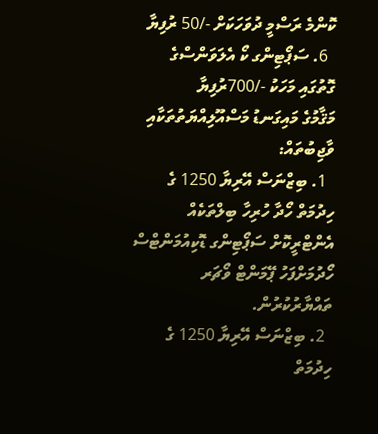ކޮންމެ ރަސްމީ ދުވަހަކަށް -/50 ރުފިޔާ
  6. ސަޕޯޓިންގ ކޯ އެލަވަންސްގެ ގޮތުގައި މަހަކު -/700ރުފިޔާ
މަޤާމުގެ މައިގަނޑު މަސްއޫލިއްޔަތުތަކާއި ވާޖިބުތައް:
  1. ބިޒްނަސް އޭރިޔާ 1250 ގެ ހިދުމަތް ހޯދާ ހުރިހާ ބިލްތަކެއް އެންޓްރީކޮށް ސަޕޯޓިންގ ޑޮކިއުމަންޓްސް ހޯދުމަށްފަހު ޕޭމަންޓް ވޯޗަރ ތައްޔާރުކުރުން.
  2. ބިޒްނަސް އޭރިޔާ 1250 ގެ ހިދުމަތް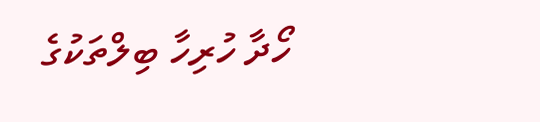ހޯދާ ހުރިހާ ބިލްތަކުގެ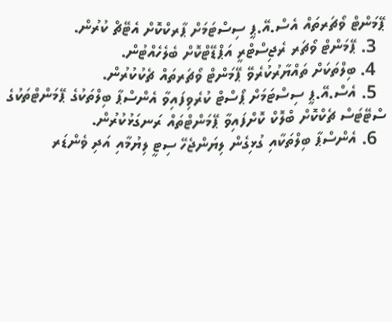ޕޭމަންޓް ވޯޗަރތައް އެސް.އޭ.ޕީ ސިސްޓަމަށް ޕާރކްކޮށް އެޓޭޗް ކުރުން.
  3. ޕޭމަންޓް ވޯޗަރ ރެޖިސްޓްރީ އަޕްޑޭޓްކޮށް ބެލެހެއްޓުން.
  4. ބިލްތަކަށް ތައްޔާރުކުރެވޭ ޕޭމަންޓް ވޯޗަރތައް ޗެކުކުރުން.
  5. އެސް.އޭ.ޕީ ސިސްޓަމަށް ޕޯސްޓް ކުރެވިފައިވާ އެންސްޕާ ބިލްތަކުގެ ޕޭމަންޓްތަކުގެ ސްޓޭޓަސް ޗެކްކޮށް ބްލޮކް ކޮށްފައިވާ ޕޭމަންޓްތައް ރަނގަޅުކުރުން.
  6. އެންސްޕާ ބިލްތަކާއި ގުޅިގެން ލިޔަންޖެހޭ ސިޓީ ލިޔުމާއި އަދި ވެންޑަރ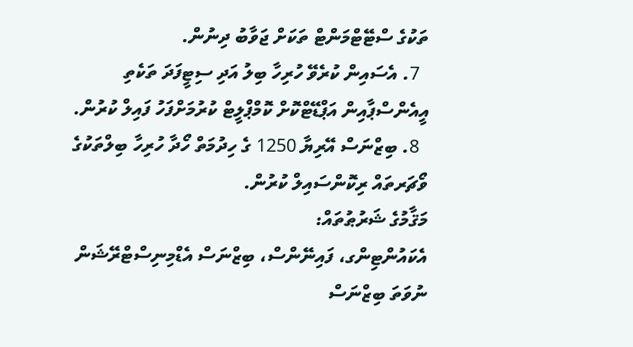ތަކުގެ ސްޓޭޓްމަންޓް ތަކަށް ޖަވާބު ދިނުން.
  7. އެސައިން ކުރެވޭ ހުރިހާ ބިލު އަދި ސިޓީފަދަ ތަކެތި އީއެންސްޕާއިން އަޕްޑޭޓްކޮށް ކޮމްޕްލީޓް ކުރުމަށްފަހު ފައިލް ކުރުން.
  8. ބިޒްނަސް އޭރިޔާ 1250 ގެ ހިދުމަތް ހޯދާ ހުރިހާ ބިލްތަކުގެ ވޯޗަރތައް ރިކޮންސައިލް ކުރުން.
މަޤާމުގެ ޝަރުޠުތައް:
އެކައުންޓިންގ، ފައިނޭންސް، ބިޒްނަސް އެޑްމިނިސްޓްރޭޝަން ނުވަތަ ބިޒްނަސް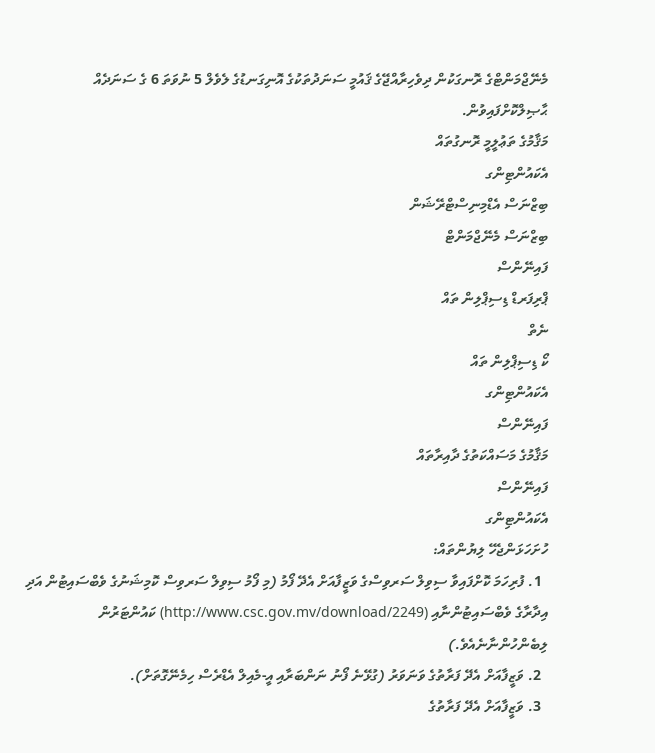މެނޭޖްމަންޓްގެ ރޮނގަކުން ދިވެހިރާއްޖޭގެ ޤައުމީ ސަނަދުތަކުގެ އޮނިގަނޑުގެ ލެވެލް 5 ނުވަތަ 6 ގެ ސަނަދެއް ޙާޞިލްކޮށްފައިވުން.
މަޤާމުގެ ތަޢުލީމީ ރޮނގުތައް
އެކައުންޓިންގ
ބިޒްނަސް އެޑްމިނިސްޓްރޭޝަން
ބިޒްނަސް މެނޭޖްމަންޓް
ފައިނޭންސް
ޕްރިފަރޑް ޑިސިޕްލިން ތައް
ނެތް
ކޯ ޑިސިޕްލިން ތައް
އެކައުންޓިންގ
ފައިނޭންސް
މަޤާމުގެ މަސައްކަތުގެ ދާއިރާތައް
ފައިނޭންސް
އެކައުންޓިންގ
ހުށަހަޅަންޖެހޭ ލިޔުންތައް:
  1. ފުރިހަމަ ކޮށްފައިވާ ސިވިލް ސަރވިސްގެ ވަޒީފާއަށް އެދޭ ފޯމު (މި ފޯމު ސިވިލް ސަރވިސް ކޮމިޝަނުގެ ވެބްސައިޓުން އަދި އިދާރާގެ ވެބްސައިޓުންނާއި (http://www.csc.gov.mv/download/2249) ކައުންޓަރުން ލިބެންހުންނާނެއެވެ.)
  2. ވަޒީފާއަށް އެދޭ ފަރާތުގެ ވަނަވަރު (ގުޅޭނެ ފޯނު ނަންބަރާއި އީ-މެއިލް އެޑްރެސް ހިމެނޭގޮތަށް).
  3. ވަޒީފާއަށް އެދޭ ފަރާތުގެ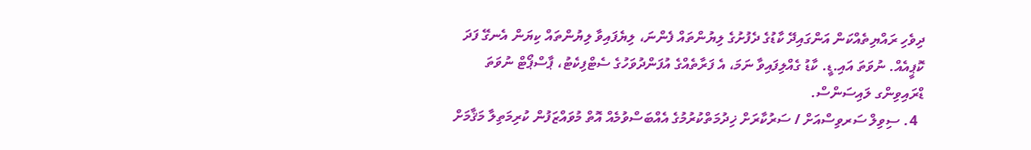ދިވެހި ރައްޔިތެއްކަން އަންގައިދޭ ކާޑުގެ ދެފުށުގެ ލިޔުންތައް ފެންނަ، ލިޔެފައިވާ ލިޔުންތައް ކިޔަން އެނގޭ ފަދަ ކޮޕީއެއް. ނުވަތަ އައި.ޑީ. ކާޑު ގެއްލިފައިވާ ނަމަ، އެ ފަރާތެއްގެ އުފަންދުވަހުގެ ސެޓްފިކެޓު، ޕާސްޕޯޓް ނުވަތަ ޑްރައިވިންގ ލައިސަންސް.
  4. ސިވިލް ސަރވިސްއަށް / ސަރުކާރަށް ޚިދުމަތްކުރުމުގެ އެއްބަސްވުމެއް އޮތް މުވައްޒަފުން ކުރިމަތިލާ މަޤާމަށް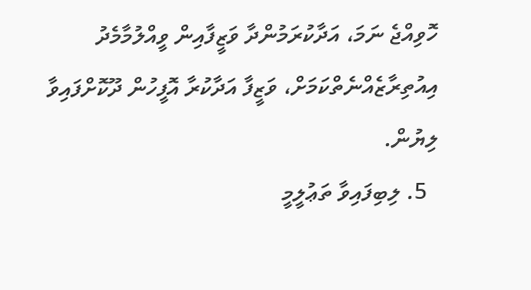ހޮވިއްޖެ ނަމަ، އަދާކުރަމުންދާ ވަޒީފާއިން ވީއްލުމާމެދު އިއުތިރާޒެއްނެތްކަމަށް، ވަޒީފާ އަދާކުރާ އޮފީހުން ދޫކޮށްފައިވާ ލިޔުން.
  5. ލިބިފައިވާ ތަޢުލީމީ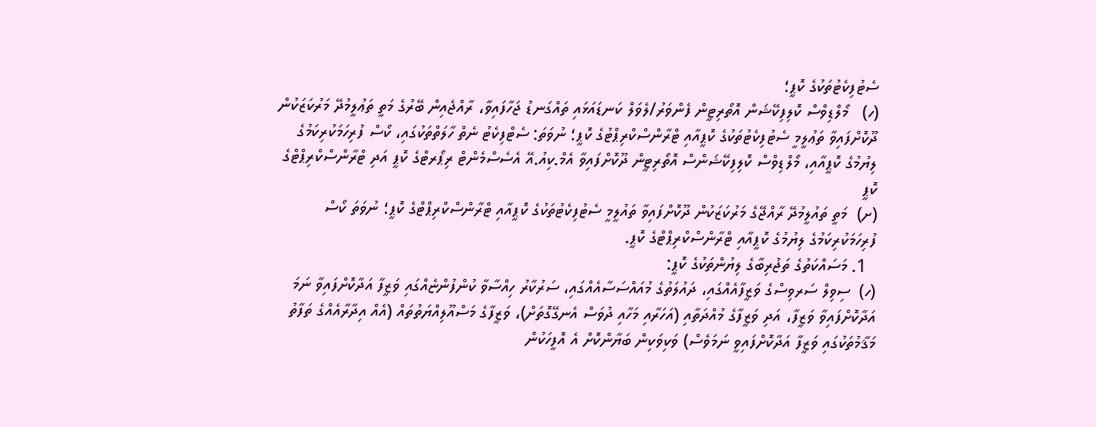ސެޓުފިކެޓުތަކުގެ ކޮޕީ؛
(ހ)   މޯލްޑިވްސް ކޮލިފިކޭޝަން އޮތޯރިޓީން ފެންވަރު/ލެވަލް ކަނޑައަޅައި ތައްގަނޑު ޖަހާފައިވާ، ރާއްޖެއިން ބޭރުގެ މަތީ ތަޢުލީމުދޭ މަރުކަޒަކުން ދޫކޮށްފައިވާ ތަޢުލީމީ ސެޓުފިކެޓުތަކުގެ ކޮޕީއާއި ޓްރާންސްކްރިޕްޓުގެ ކޮޕީ؛ ނުވަތަ: ސެޓްފިކެޓު ނެތް ހާލަތްތަކުގައި، ކޯސް ފުރިހަމަކުރިކަމުގެ ލިޔުމުގެ ކޮޕީއާއި، މޯލްޑިވްސް ކޮލިފިކޭޝަންސް އޮތޯރިޓީން ދޫކޮށްފައިވާ އެމް.ކިއު.އޭ އެސެސްމެންޓް ރިޕޯރޓްގެ ކޮޕީ އަދި ޓްރާންސްކްރިޕްޓްގެ ކޮޕީ
(ށ)  މަތީ ތައުލީމުދޭ ރާއްޖޭގެ މަރުކަޒަކުން ދޫކޮށްފައިވާ ތައުލީމީ ސެޓުފިކެޓުތަކުގެ ކޮޕީއާއި ޓްރާންސްކްރިޕްޓްގެ ކޮޕީ؛ ނުވަތަ ކޯސް ފުރިހަމަކުރިކަމުގެ ލިޔުމުގެ ކޮޕީއާއި ޓްރާންސްކްރިޕްޓްގެ ކޮޕީ.
  1. މަސައްކަތުގެ ތަޖުރިބާގެ ލިޔުންތަކުގެ ކޮޕީ:
(ހ)  ސިވިލް ސަރވިސްގެ ވަޒީފާއެއްގައި، ދައުލަތުގެ މުއައްސަސާއެއްގައި، ސަރުކާރު ހިއްސާވާ ކުންފުންޏެއްގައި ވަޒީފާ އަދާކޮށްފައިވާ ނަމަ އަދާކޮށްފައިވާ ވަޒީފާ، އަދި ވަޒީފާގެ މުއްދަތާއި (އަހަރާއި މަހާއި ދުވަސް އެނގޭގޮތަށް)، ވަޒީފާގެ މަސްއޫލިއްޔަތުތައް (އެއް އިދާރާއެއްގެ ތަފާތު މަޤާމުތަކުގައި ވަޒީފާ އަދާކޮށްފައިވީ ނަމަވެސް) ވަކިވަކިން ބަޔާންކޮށް އެ އޮފީހަކުން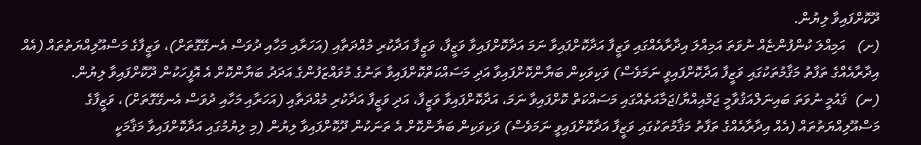ދޫކޮށްފައިވާ ލިޔުން.
(ށ)   އަމިއްލަ ކުންފުންޏެއް ނުވަތަ އަމިއްލަ އިދާރާއެއްގައި ވަޒީފާ އަދާކޮށްފައިވާ ނަމަ އަދާކޮށްފައިވާ ވަޒީފާ، ވަޒީފާ އަދާކުރި މުއްދަތާއި (އަހަރާއި މަހާއި ދުވަސް އެނގޭގޮތަށް)، ވަޒީފާގެ މަސްއޫލިއްޔަތުތައް (އެއް އިދާރާއެއްގެ ތަފާތު މަޤާމުތަކުގައި ވަޒީފާ އަދާކޮށްފައިވީ ނަމަވެސް) ވަކިވަކިން ބަޔާންކޮށްފައިވާ އަދި މަސައްކަތްކޮށްފައިވާ ތަނުގެ މުވައްޒަފުންގެ އަދަދު ބަޔާންކޮށް އެ އޮފީހަކުން ދޫކޮށްފައިވާ ލިޔުން.
(ނ)  ޤައުމީ ނުވަތަ ބައިނަލްއަޤުވާމީ ޖަމްއިއްޔާ/ޖަމާއަތެއްގައި މަސައްކަތް ކޮށްފައިވާ ނަމަ، އަދާކޮށްފައިވާ ވަޒީފާ، އަދި ވަޒީފާ އަދާކުރި މުއްދަތާއި (އަހަރާއި މަހާއި ދުވަސް އެނގޭގޮތަށް)، ވަޒީފާގެ މަސްއޫލިއްޔަތުތައް (އެއް އިދާރާއެއްގެ ތަފާތު މަޤާމުތަކުގައި ވަޒީފާ އަދާކޮށްފައިވީ ނަމަވެސް) ވަކިވަކިން ބަޔާންކޮށް އެ ތަނަކުން ދޫކޮށްފައިވާ ލިޔުން (މި ލިޔުމުގައި އަދާކޮށްފައިވާ މަޤާމަކީ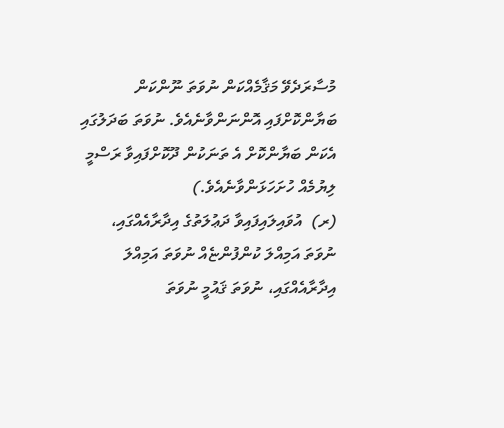މުސާރަދެވޭ މަޤާމެއްކަން ނުވަތަ ނޫންކަން ބަޔާންކޮށްފައި އޮންނަންވާނެއެވެ. ނުވަތަ ބަދަލުގައި އެކަން ބަޔާންކޮށް އެ ތަނަކުން ދޫކޮށްފައިވާ ރަސްމީ ލިޔުމެއް ހުށަހަޅަންވާނެއެވެ.)
(ރ)  އުވައިލައިފައިވާ ދަޢުލަތުގެ އިދާރާއެއްގައި، ނުވަތަ އަމިއްލަ ކުންފުންޏެއް ނުވަތަ އަމިއްލަ އިދާރާއެއްގައި، ނުވަތަ ޤައުމީ ނުވަތަ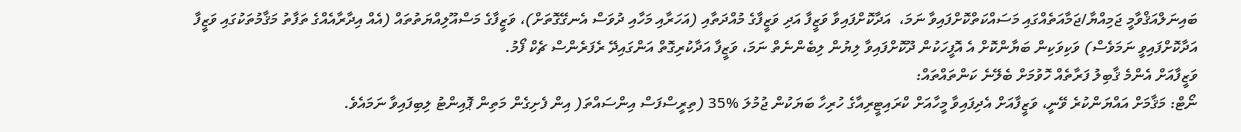ބައިނަލްއަޤްވާމީ ޖަމިއްޔާ/ޖަމާއަތެއްގައި މަސައްކަތްކޮށްފައިވާ ނަމަ،  އަދާކޮށްފައިވާ ވަޒީފާ އަދި ވަޒީފާގެ މުއްދަތާއި (އަހަރާއި މަހާއި ދުވަސް އެނގޭގޮތަށް)، ވަޒީފާގެ މަސްއޫލިއްޔަތުތައް (އެއް އިދާރާއެއްގެ ތަފާތު މަޤާމުތަކުގައި ވަޒީފާ އަދާކޮށްފައިވީ ނަމަވެސް) ވަކިވަކިން ބަޔާންކޮށް އެ އޮފީހަކުން ދޫކޮށްފައިވާ ލިޔުން ލިބެންނެތް ނަމަ، ވަޒީފާ އަދާކުރިގޮތް އަންގައިދޭ ރެފަރެންސް ޗެކް ފޯމު.
ވަޒީފާއަށް އެންމެ ޤާބިލު ފަރާތެއް ހޮވުމަށް ބެލޭނެ ކަންތައްތައް:
ނޯޓް: މަޤާމަށް އައްޔަންކުރެ ވޭނީ، ވަޒީފާއަށް އެދިފައިވާ މީހާއަށް ކްރައިޓީރިއާގެ ހުރިހާ ބަޔަކުން ޖުމުލަ %35 (ތިރީސްފަސް އިންސައްތަ( އިން ފެށިގެން މަތިން ޕޮއިންޓު ލިބިފައިވާ ނަމައެވެ.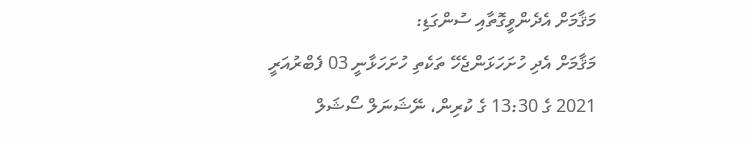މަޤާމަށް އެދެންވީގޮތާއި ސުންގަޑި:
މަޤާމަށް އެދި ހުށަހަޅަންޖެހޭ ތަކެތި ހުށަހަޅާނީ 03 ފެބްރުއަރީ 2021 ގެ 13:30 ގެ ކުރިން، ނޭޝަނަލް ސޯޝަލް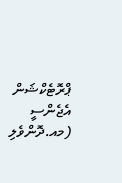ޕްރޮޓެކްޝަން އެޖެންސީ (މއ.ދޮންވެލި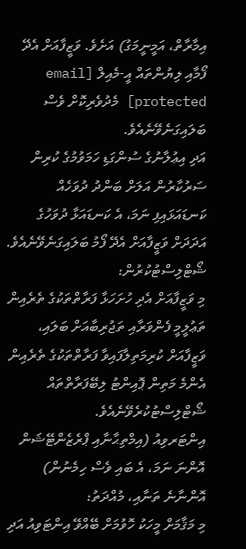އިމާރާތް، އަމީނީމަގު) އަށެވެ. ވަޒީފާއަށް އެދޭ ފޯމާއި ލިޔުންތައް އީ-މެއިލް [email protected] މެދުވެރިކޮށް ވެސް ބަލައިގަނެވޭނެއެވެ.
އަދި އިޢުލާނުގެ ސުންގަޑި ހަމަވުމުގެ ކުރިން ސަރުކާރުން އަލަށް ބަންދު ދުވަހެއް ކަނޑައަޅައިފި ނަމަ، އެ ކަނޑައަޅާ ދުވަހުގެ އަދަދަށް ވަޒީފާއަށް އެދޭ ފޯމު ބަލައިގަނެވޭނެއެވެ.
ޝޯޓްލިސްޓުކުރުން:
މި ވަޒީފާއަށް އެދި ހުށަހަޅާ ފަރާތްތަކުގެ ތެރެއިން ތަޢުލީމީ ފެންވަރާއި ތަޖުރިބާއަށް ބަލައި، ވަޒީފާއަށް ކުރިމަތިލާފައިވާ ފަރާތްތަކުގެ ތެރެއިން އެންމެ މަތިން ޕޮއިންޓު ލިބޭފަރާތްތައް ޝޯޓްލިސްޓުކުރެވޭނެއެވެ.
އިންޓަރވިއު (އިމްތިޙާނާއި ޕްރެޒެންޓޭޝަން އޮންނަ ނަމަ، އެ ބައި ވެސް ހިމެނުން) އޮންނާނެ ތަނާއި، މުއްދަތު:
މި މަޤާމަށް މީހަކު ހޮވުމަށް ބޭއްވޭ އިންޓަވިއު އަދި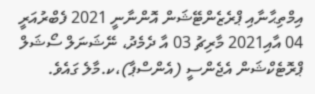އިމްތިޙާނާއި ޕްރެޒެންޓޭޝަން އޮންނާނީ 2021 ފެބްރުއަރީ 04 އާއި2021 މާރިޗު 03 އާ ދެމެދު، ނޭޝަނަލް ސޯޝަލް ޕްރޮޓެކްޝަން އެޖެންސީ (އެންސްޕާ)،ކ.މާލެ ގައެވެ.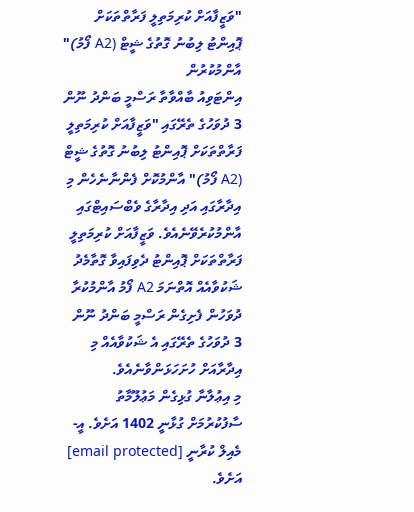"ވަޒީފާއަށް ކުރިމަތިލީ ފަރާތްތަކަށް ޕޮއިންޓު ލިބުނު ގޮތުގެ ޝީޓް (A2 ފޯމު)" އާންމުކުރުން
އިންޓަވިއު ބާއްވާތާ ރަސްމީ ބަންދު ނޫން 3 ދުވަހުގެ ތެރޭގައި "ވަޒީފާއަށް ކުރިމަތިލީ ފަރާތްތަކަށް ޕޮއިންޓު ލިބުނު ގޮތުގެ ޝީޓް (A2 ފޯމު)" އާންމުކޮށް ފެންނާނެހެން މި އިދާރާގައި އަދި އިދާރާގެ ވެބްސައިޓްގައި އާންމުކުރެވޭނެއެވެ. ވަޒީފާއަށް ކުރިމަތިލީ ފަރާތްތަކަށް ޕޮއިންޓު ދެވިފައިވާ ގޮތާމެދު ޝަކުވާއެއް އޮތްނަމަ A2 ފޯމު އާންމުކުރާ ދުވަހުން ފެށިގެން ރަސްމީ ބަންދު ނޫން 3 ދުވަހުގެ ތެރޭގައި އެ ޝަކުވާއެއް މި އިދާރާއަށް ހުށަހަޅަންވާނެއެވެ.
މި އިޢުލާނާ ގުޅިގެން މަޢުލޫމާތު ސާފުކުރުމަށް ގުޅާނީ 1402 އަށެވެ. އީ-މެއިލް ކުރާނީ [email protected] އަށެވެ.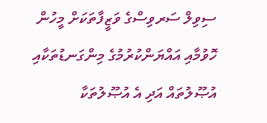ސިވިލް ސަރވިސްގެ ވަޒީފާތަކަށް މީހުން ހޮވުމާއި އައްޔަންކުރުމުގެ މިންގަނޑުތަކާއި އުޞޫލުތައް އަދި އެ އުޞޫލުތަކާ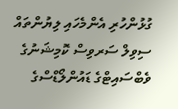ގުޅުންހުރި އެންމެހައި ލިޔުންތައް ސިވިލް ސަރވިސް ކޮމިޝަނުގެ ވެބްސައިޓްގެ ޑައުންލޯޑްސްގެ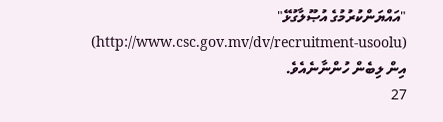"އައްޔަންކުރުމުގެ އުޞޫލާގުޅޭ" (http://www.csc.gov.mv/dv/recruitment-usoolu) އިން ލިބެން ހުންނާނެއެވެ.
27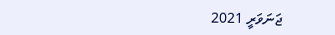ޖަނަވަރީ 2021